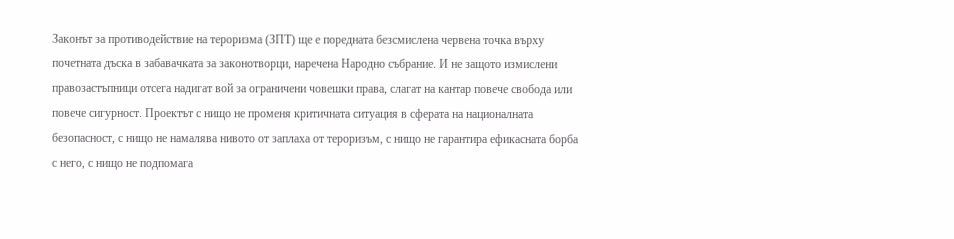Законът за противодействие на тероризма (ЗПТ) ще е поредната безсмислена червена точка върху почетната дъска в забавачката за законотворци, наречена Народно събрание. И не защото измислени правозастъпници отсега надигат вой за ограничени човешки права, слагат на кантар повече свобода или повече сигурност. Проектът с нищо не променя критичната ситуация в сферата на националната безопасност, с нищо не намалява нивото от заплаха от тероризъм, с нищо не гарантира ефикасната борба с него, с нищо не подпомага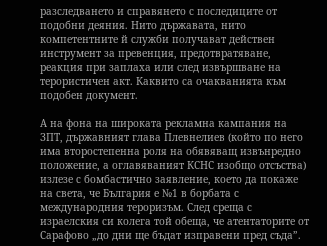разследването и справянето с последиците от подобни деяния. Нито държавата, нито компетентните й служби получават действен инструмент за превенция, предотвратяване, реакция при заплаха или след извършване на терористичен акт. Каквито са очакванията към подобен документ.

А на фона на широката рекламна кампания на ЗПТ, държавният глава Плевнелиев (който по него има второстепенна роля на обявяващ извънредно положение, а оглавяваният КСНС изобщо отсъства) излезе с бомбастично заявление, което да покаже на света, че България е №1 в борбата с международния тероризъм. След среща с израелския си колега той обеща, че атентаторите от Сарафово „до дни ще бъдат изправени пред съда”.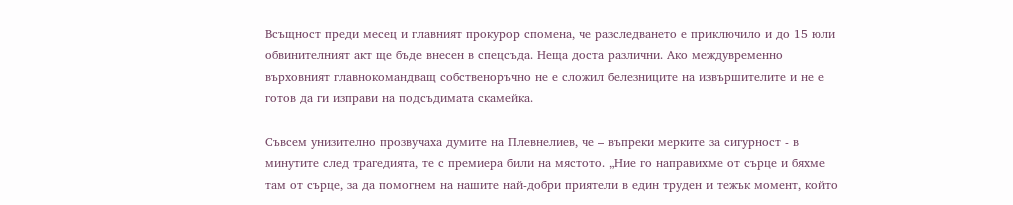Всъщност преди месец и главният прокурор спомена, че разследването е приключило и до 15 юли обвинителният акт ще бъде внесен в спецсъда. Неща доста различни. Ако междувременно върховният главнокомандващ собственоръчно не е сложил белезниците на извършителите и не е готов да ги изправи на подсъдимата скамейка.

Съвсем унизително прозвучаха думите на Плевнелиев, че – въпреки мерките за сигурност - в минутите след трагедията, те с премиера били на мястото. „Ние го направихме от сърце и бяхме там от сърце, за да помогнем на нашите най-добри приятели в един труден и тежък момент, който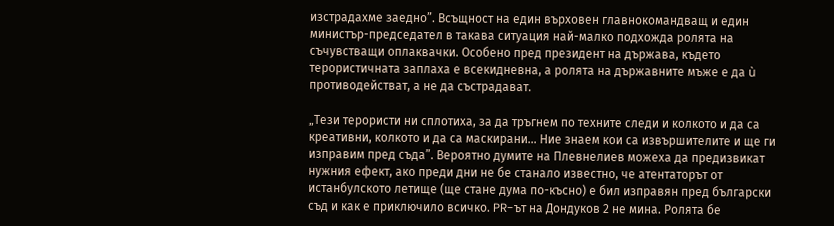изстрадахме заедно”. Всъщност на един върховен главнокомандващ и един министър-председател в такава ситуация най-малко подхожда ролята на съчувстващи оплаквачки. Особено пред президент на държава, където терористичната заплаха е всекидневна, а ролята на държавните мъже е да ù противодействат, а не да състрадават.

„Тези терористи ни сплотиха, за да тръгнем по техните следи и колкото и да са креативни, колкото и да са маскирани… Ние знаем кои са извършителите и ще ги изправим пред съда”. Вероятно думите на Плевнелиев можеха да предизвикат нужния ефект, ако преди дни не бе станало известно, че атентаторът от истанбулското летище (ще стане дума по-късно) е бил изправян пред български съд и как е приключило всичко. PR-ът на Дондуков 2 не мина. Ролята бе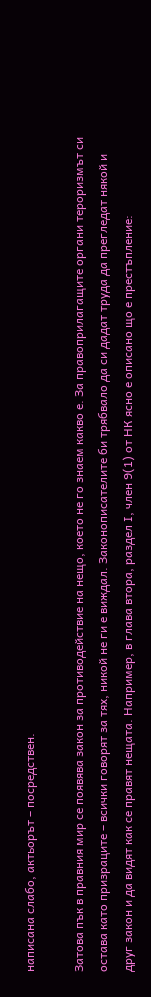написана слабо, актьорът – посредствен.

Затова пък в правния мир се появява закон за противодействие на нещо, което не го знаем какво е. За правоприлагащите органи тероризмът си остава като призраците – всички говорят за тях, никой не ги е виждал. Законописателите би трябвало да си дадат труда да прегледат някой и друг закон и да видят как се правят нещата. Например, в глава втора, раздел І, член 9(1) от НК ясно е описано що е престъпление: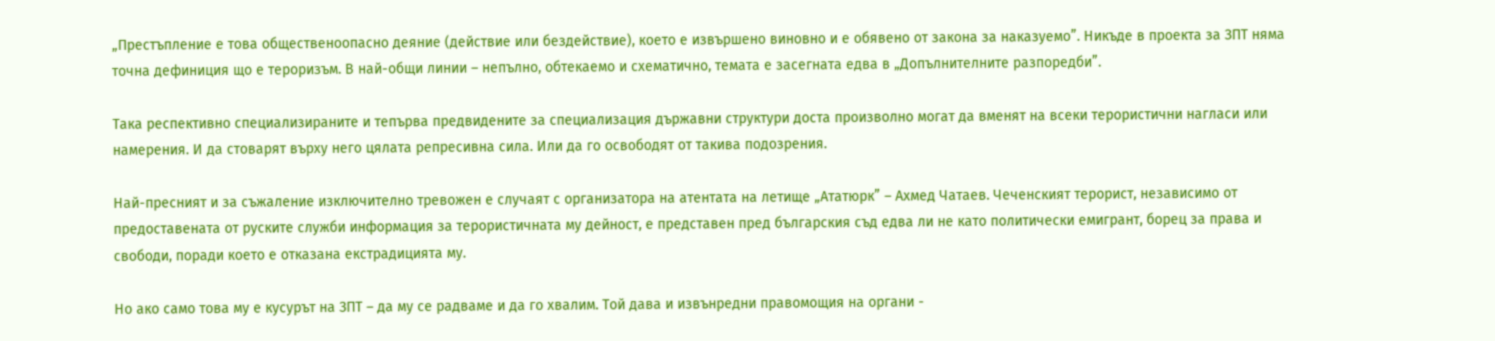„Престъпление е това общественоопасно деяние (действие или бездействие), което е извършено виновно и е обявено от закона за наказуемо”. Никъде в проекта за ЗПТ няма точна дефиниция що е тероризъм. В най-общи линии – непълно, обтекаемо и схематично, темата е засегната едва в „Допълнителните разпоредби”.

Така респективно специализираните и тепърва предвидените за специализация държавни структури доста произволно могат да вменят на всеки терористични нагласи или намерения. И да стоварят върху него цялата репресивна сила. Или да го освободят от такива подозрения.

Най-пресният и за съжаление изключително тревожен е случаят с организатора на атентата на летище „Ататюрк” – Ахмед Чатаев. Чеченският терорист, независимо от предоставената от руските служби информация за терористичната му дейност, е представен пред българския съд едва ли не като политически емигрант, борец за права и свободи, поради което е отказана екстрадицията му.

Но ако само това му е кусурът на ЗПТ – да му се радваме и да го хвалим. Той дава и извънредни правомощия на органи -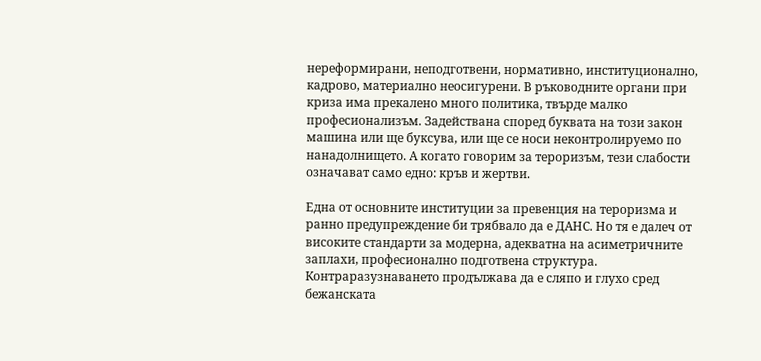нереформирани, неподготвени, нормативно, институционално, кадрово, материално неосигурени. В ръководните органи при криза има прекалено много политика, твърде малко професионализъм. Задействана според буквата на този закон машина или ще буксува, или ще се носи неконтролируемо по нанадолнището. А когато говорим за тероризъм, тези слабости означават само едно: кръв и жертви.

Една от основните институции за превенция на тероризма и ранно предупреждение би трябвало да е ДАНС. Но тя е далеч от високите стандарти за модерна, адекватна на асиметричните заплахи, професионално подготвена структура. Контраразузнаването продължава да е сляпо и глухо сред бежанската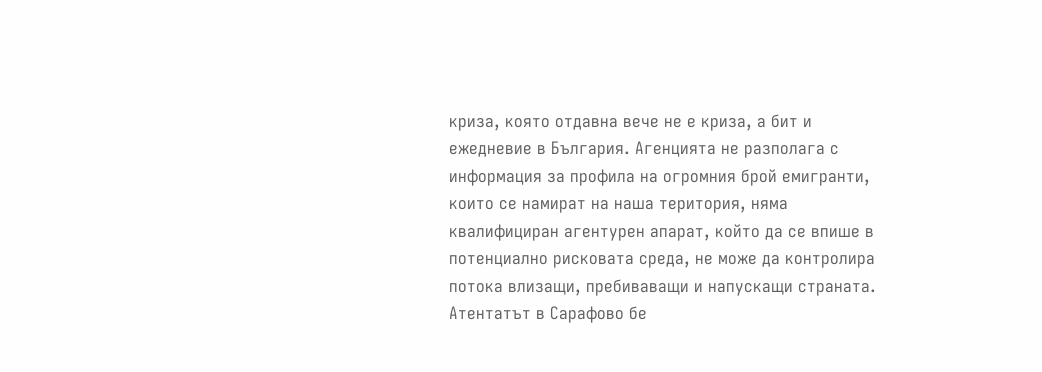криза, която отдавна вече не е криза, а бит и ежедневие в България. Агенцията не разполага с информация за профила на огромния брой емигранти, които се намират на наша територия, няма квалифициран агентурен апарат, който да се впише в потенциално рисковата среда, не може да контролира потока влизащи, пребиваващи и напускащи страната. Атентатът в Сарафово бе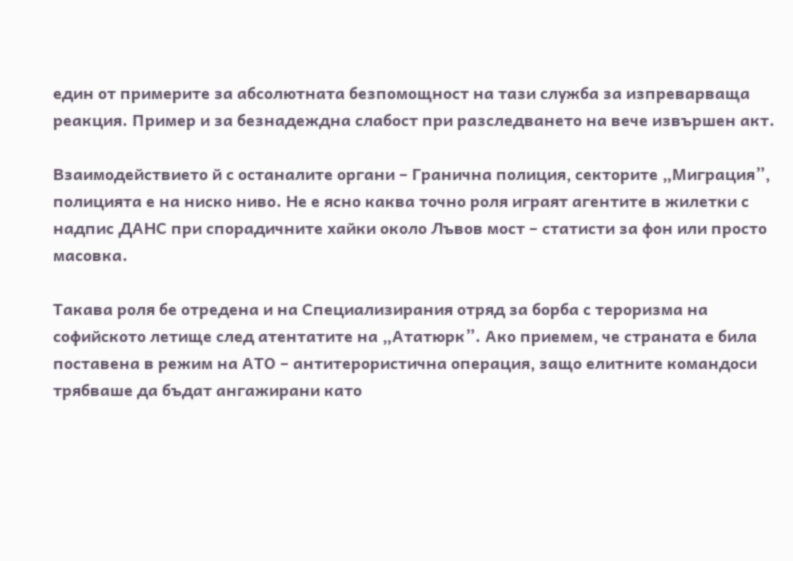един от примерите за абсолютната безпомощност на тази служба за изпреварваща реакция. Пример и за безнадеждна слабост при разследването на вече извършен акт.

Взаимодействието й с останалите органи – Гранична полиция, секторите „Миграция”, полицията е на ниско ниво. Не е ясно каква точно роля играят агентите в жилетки с надпис ДАНС при спорадичните хайки около Лъвов мост – статисти за фон или просто масовка.

Такава роля бе отредена и на Специализирания отряд за борба с тероризма на софийското летище след атентатите на „Ататюрк”. Ако приемем, че страната е била поставена в режим на АТО – антитерористична операция, защо елитните командоси трябваше да бъдат ангажирани като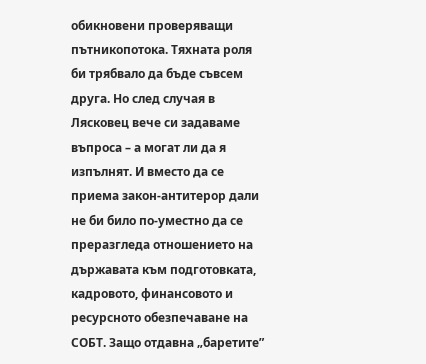обикновени проверяващи пътникопотока. Тяхната роля би трябвало да бъде съвсем друга. Но след случая в Лясковец вече си задаваме въпроса – а могат ли да я изпълнят. И вместо да се приема закон-антитерор дали не би било по-уместно да се преразгледа отношението на държавата към подготовката, кадровото, финансовото и ресурсното обезпечаване на СОБТ. Защо отдавна „баретите”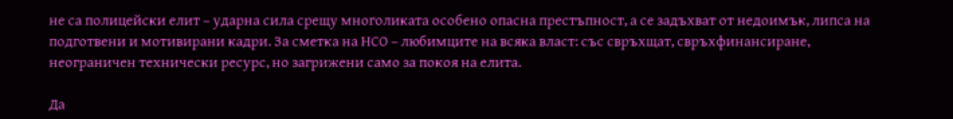не са полицейски елит – ударна сила срещу многоликата особено опасна престъпност, а се задъхват от недоимък, липса на подготвени и мотивирани кадри. За сметка на НСО – любимците на всяка власт: със свръхщат, свръхфинансиране, неограничен технически ресурс, но загрижени само за покоя на елита.

Да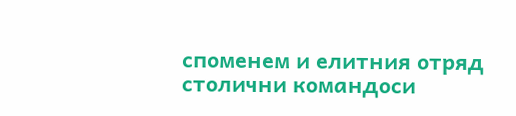споменем и елитния отряд столични командоси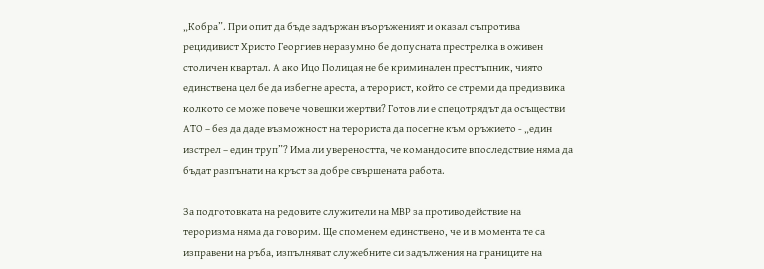„Кобра”. При опит да бъде задържан въоръженият и оказал съпротива рецидивист Христо Георгиев неразумно бе допусната престрелка в оживен столичен квартал. А ако Ицо Полицая не бе криминален престъпник, чиято единствена цел бе да избегне ареста, а терорист, който се стреми да предизвика колкото се може повече човешки жертви? Готов ли е спецотрядът да осъществи АТО – без да даде възможност на терориста да посегне към оръжието - „един изстрел – един труп”? Има ли увереността, че командосите впоследствие няма да бъдат разпънати на кръст за добре свършената работа.

За подготовката на редовите служители на МВР за противодействие на тероризма няма да говорим. Ще споменем единствено, че и в момента те са изправени на ръба, изпълняват служебните си задължения на границите на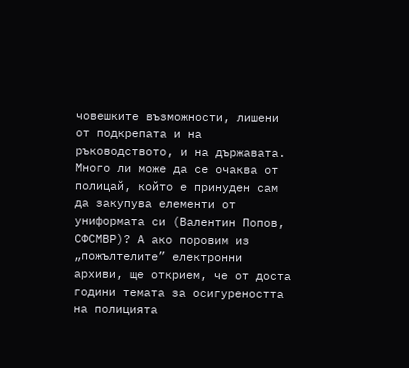човешките възможности, лишени от подкрепата и на ръководството, и на държавата. Много ли може да се очаква от полицай, който е принуден сам да закупува елементи от униформата си (Валентин Попов, СФСМВР)? А ако поровим из „пожълтелите” електронни архиви, ще открием, че от доста години темата за осигуреността на полицията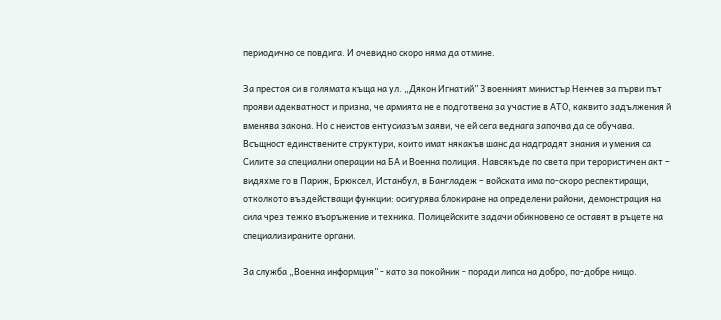периодично се повдига. И очевидно скоро няма да отмине.

За престоя си в голямата къща на ул. „Дякон Игнатий” 3 военният министър Ненчев за първи път прояви адекватност и призна, че армията не е подготвена за участие в АТО, каквито задължения й вменява закона. Но с неистов ентусиазъм заяви, че ей сега веднага започва да се обучава. Всъщност единствените структури, които имат някакъв шанс да надградят знания и умения са Силите за специални операции на БА и Военна полиция. Навсякъде по света при терористичен акт – видяхме го в Париж, Брюксел, Истанбул, в Бангладеж – войската има по-скоро респектиращи, отколкото въздействащи функции: осигурява блокиране на определени райони, демонстрация на сила чрез тежко въоръжение и техника. Полицейските задачи обикновено се оставят в ръцете на специализираните органи.

За служба „Военна информция” - като за покойник - поради липса на добро, по-добре нищо.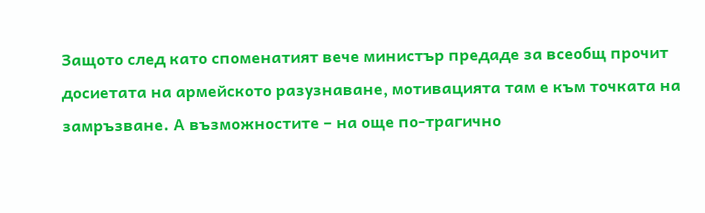Защото след като споменатият вече министър предаде за всеобщ прочит досиетата на армейското разузнаване, мотивацията там е към точката на замръзване. А възможностите – на още по-трагично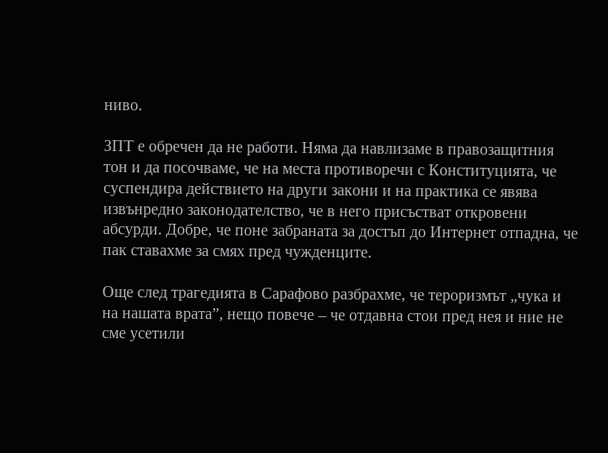ниво.

ЗПТ е обречен да не работи. Няма да навлизаме в правозащитния тон и да посочваме, че на места противоречи с Конституцията, че суспендира действието на други закони и на практика се явява извънредно законодателство, че в него присъстват откровени абсурди. Добре, че поне забраната за достъп до Интернет отпадна, че пак ставахме за смях пред чужденците.

Още след трагедията в Сарафово разбрахме, че тероризмът „чука и на нашата врата”, нещо повече – че отдавна стои пред нея и ние не сме усетили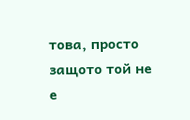това, просто защото той не е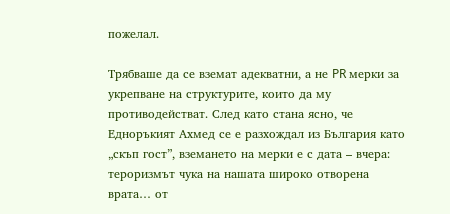пожелал.

Трябваше да се вземат адекватни, а не PR мерки за укрепване на структурите, които да му противодействат. След като стана ясно, че Едноръкият Ахмед се е разхождал из България като „скъп гост”, вземането на мерки е с дата – вчера: тероризмът чука на нашата широко отворена врата… от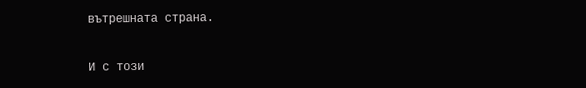вътрешната страна.

И с този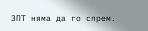ЗПТ няма да го спрем.